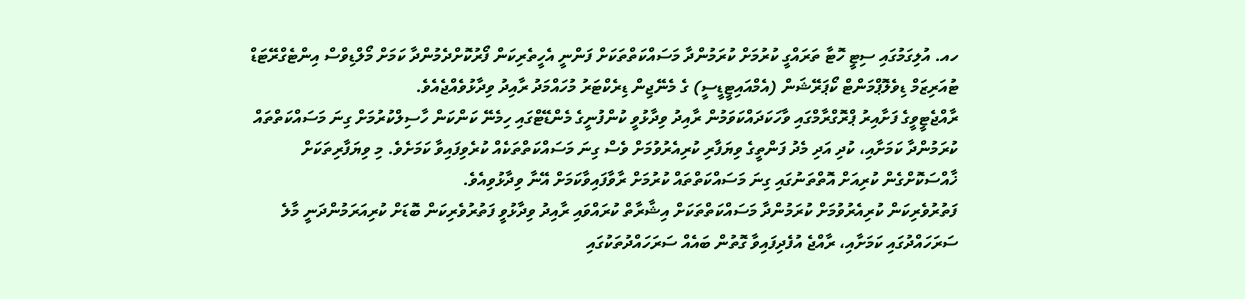ހއ. އުލިގަމުގައި ސިޓީ ހޮޓާ ތަރައްގީ ކުރުމަށް ކުރަމުންދާ މަސައްކަތްތަކަށް ފަންނީ އެހީތެރިކަން ފޯރުކޮށްދެމުންދާ ކަމަށް މޯލްޑިވްސް އިންޓެގްރޭޓަޑް ޓުއަރިޒަމް ޑިވެލޮޕްމަންޓް ކޯޕަރޭޝަން (އެމްއައިޓީޑީސީ) ގެ މެނޭޖިން ޑިރެކްޓަރު މުހައްމަދު ރާއިދު ވިދާޅުވެއްޖެއެވެ.
ރާއްޖެޓީވީގެ ފަށާއިރު ޕްރޮގްރާމްގައި ވާހަކަދައްކަވަމުން ރާއިދު ވިދާޅުވީ ކުންފުނީގެ މެންޑޭޓްގައި ހިމެނޭ ކަންކަން ހާސިލްކުރުމަށް ގިނަ މަސައްކަތްތައް ކުރަމުންދާ ކަމަށާއި، ކުދި އަދި މެދު ފަންތީގެ ވިޔަފާރި ކުރިއެރުވުމަށް ވެސް ގިނަ މަސައްކަތްތަކެއް ކުރެވިފައިވާ ކަމަށެވެ. މި ވިޔަފާރިތަކަށް ޚާއްސަކޮށްގެން ކުރިއަށް އޮތްތަނުގައި ގިނަ މަސައްކަތްތައް ކުރުމަށް ރާވާފައިވާކަމަށް އޭނާ ވިދާޅުވިއެވެ.
ފަތުރުވެރިކަން ކުރިއެރުވުމަށް ކުރަމުންދާ މަސައްކަތްތަކަށް އިޝާރާތް ކުރައްވައި ރާއިދު ވިދާޅުވީ ފަތުރުވެރިކަން ބޮޑަށް ކުރިއަރަމުންދަނީ މާލެ ސަރަހައްދުގައި ކަމަށާއި، ރާއްޖެ އުފެދިފައިވާ ގޮތުން ބައެއް ސަރަހައްދުތަކުގައި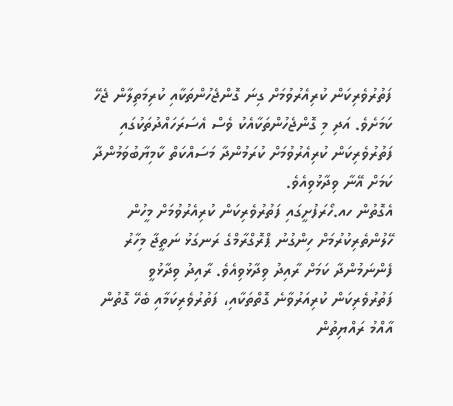ފަތުރުވެރިކަން ކުރިއެރުވުމަށް ގިނަ ގޮންޖެހުންތަކާއި ކުރިމަތިލާން ޖެހޭ ކަމަށެވެ. އަދި މި ގޮންޖެހުންތަކާއެކު ވެސް އެސަރަހައްދުތަކުގައި ފަތުރުވެރިކަން ކުރިއެރުވުމަށް ކުރަމުންދާ މަސައްކަތް ކާމިޔާބުވަމުންދާ ކަމަށް އޭނާ ވިދާޅުވިއެވެ.
އެގޮތުން ހއ.ހޯރަފުށީގައި ފަތުރުވެރިކަން ކުރިއެރުވުމަށް މީހުން ހޭލުންތެރިކުރުމަށް ހިންގުނު ޕްރޮގްރާމްގެ ރަނގަޅު ނަތީޖާ މިހާރު ފެންނަމުންދާ ކަމަށް ރާއިދު ވިދާޅުވިއެވެ. ރާއިދު ވިދާޅުވީ ފަތުރުވެރިކަން ކުރިއަރުވާނެ ގޮތްތަކާއި، ފަތުރުވެރިކަމާއި ބެހޭ ގޮތުން އާއްމު ރައްޔިތުން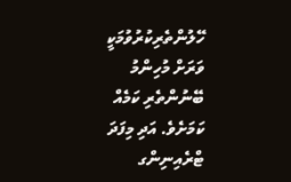ހޭލުންތެރިކުރުވުމަކީ ވަރަށް މުހިންމު ބޭނުންތެރި ކަމެއް ކަމަށެވެ. އަދި މިފަދަ ޓްރެއިނިންގ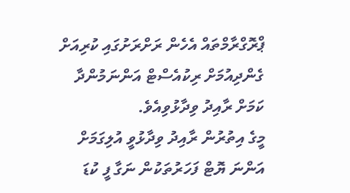ޕްރޮގްރާމްތައް އެހެން ރަށްރަށުގައި ކުރިއަށް ގެންދިއުމަށް ރިކުއެސްޓް އަންނަމުންދާ ކަމަށް ރާއިދު ވިދާޅުވިއެވެ.
މީގެ އިތުރުން ރާއިދު ވިދާޅުވީ އުލިގަމަށް އަންނަ ޔޮޓް ފަހަރުތަކުން ނަގާ ފީ ކުޑަ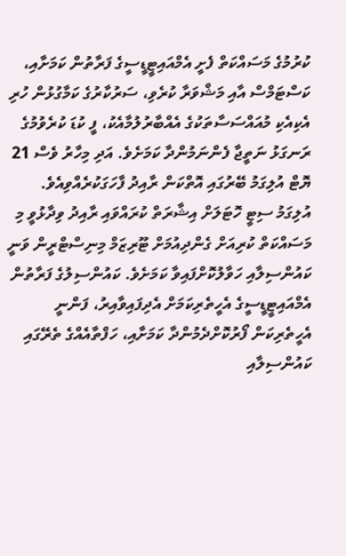ކުރުމުގެ މަސައްކަތް ފެށީ އެމްއައިޓީޑީސީގެ ފަރާތުން ކަމަށާއި، ކަސްޓަމްސް އާއި މަޝްވަރާ ކުރެވި، ސަރުކާރުގެ ކަމާގުޅުން ހުރި އެކިއެކި މުއައްސަސާތަކުގެ އެއްބާރުލުމާއެކު، ފީ ކުޑަ ކުރެވުމުގެ ރަނގަޅު ނަތީޖާ ފެންނަމުންދާ ކަމަށެވެ. އަދި މިހާރު ވެސް 21 ޔޮޓް އުލިގަމު ބޭރުގައި އޮތްކަން ރާއިދު ފާހަގަކުރެއްވިއެވެ. އުލިގަމު ސިޓީ ހޮޓަލަށް އިޝާރަތް ކުރައްވައި ރާއިދު ވިދާޅުވީ މި މަސައްކަތް ކުރިއަށް ގެންދިއުމަށް ޓޫރިޒަމް މިނިސްޓްރީން ވަނީ ކައުންސިލާއި ހަވާލުކޮށްފައިވާ ކަމަށެވެ. ކައުންސިލުގެ ފަރާތުން އެމްއައިޓީޑީސީގެ އެހީތެރިކަމަށް އެދިފައިވާއިރު، ފަންނީ އެހީތެރިކަން ފޯރުކޮށްދެމުންދާ ކަމަށާއި، ހަފްތާއެއްގެ ތެރޭގައި ކައުންސިލާއި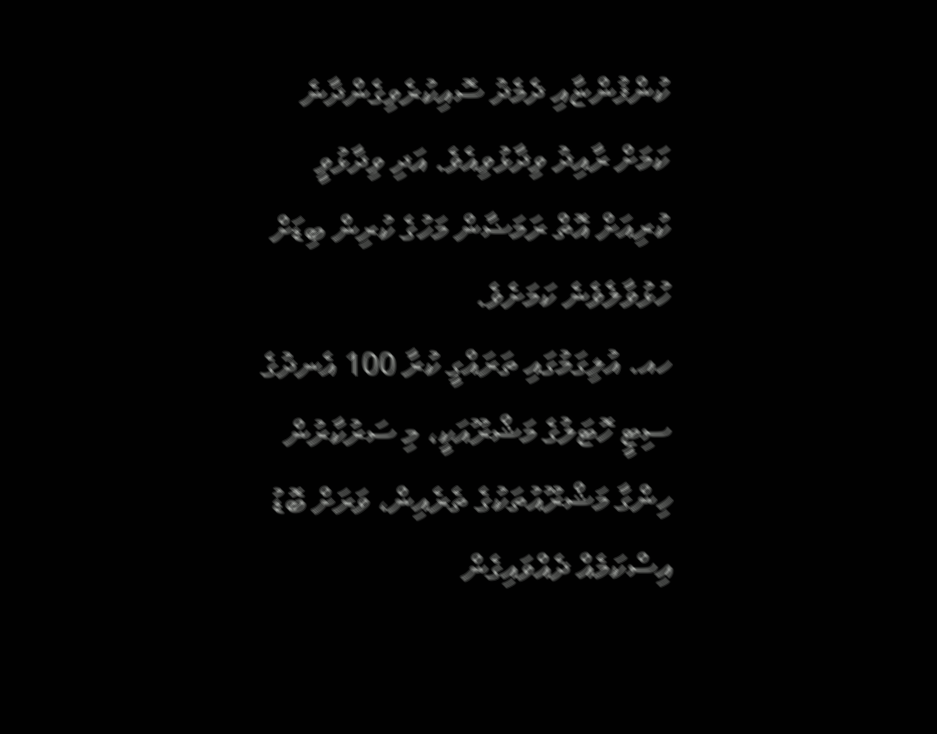ކުންފުންޏާއި ދެމެދު ސޮއިކުރެވިގެންދާނެ ކަމަށް ރާއިދު ވިދާޅުވިއެވެ. އަދި ވިދާޅުވީ ކުރިއަށް އޮތް ރަމަޟާން މަހުގެ ކުރިން ބިޑަށް ހުޅުވާލެވެނެ ކަމަށެވެ.
ހއ. އުލިގަމުގައި ތަރައްގީ ކުރާ 100 އެނދުގެ ސިޓީ ހޮޓަލުގެ މަޝްރޫއަކީ، މި ސަރުކާރުން ހިންގާ މަޝްރޫއުތަކުގެ ތެރެއިން، ވަރަށް ބޮޑު އިސްކަމެއް ދެއްވައިގެން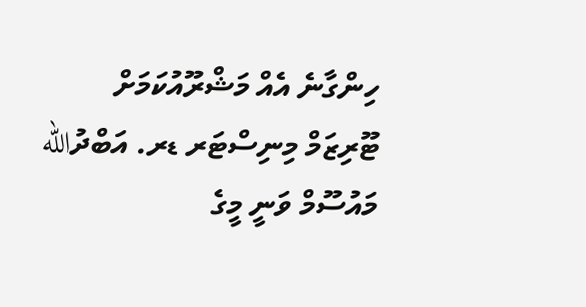ހިންގާނެ އެއް މަޝްރޫއުކަމަށް ޓޫރިޒަމް މިނިސްޓަރ ޑރ. އަބްދުالله މައުސޫމް ވަނީ މީގެ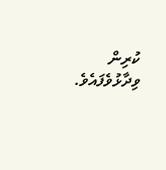ކުރިން ވިދާޅުވެފައެވެ.